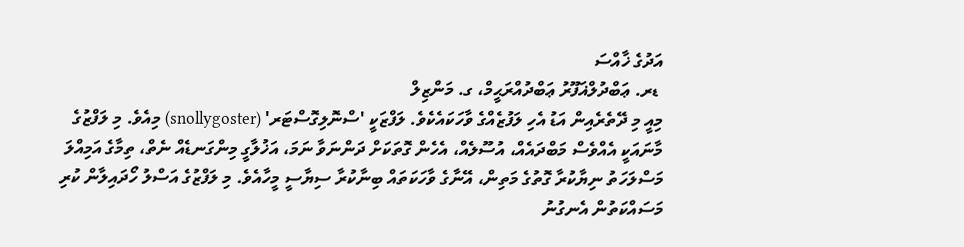އަދުގެ ޚާއްސަ
 ޑރ. ޢަބްދުލްޣަފޫރު ޢަބްދުއްރަޙީމް، ގ. މަންޒިލް
މިއީ މި ދޭތެރެއިން އަޑު އެހި ލަފުޒެއްގެ ވާހަކައެކެވެ. ލަފްޒަކީ 'ސްނޮލިގޮސްޓަރ' (snollygoster) މިއެވެ. މި ލަފްޒުގެ މާނައަކީ އެއްވެސް މަބްދައެއް، އުސޫލެއް، އެހެން ގޮތަކަށް ދަންނަވާ ނަމަ، އަޚުލާގީ މިންގަނޑެއް ނެތް، ތިމާގެ އަމިއްލަ މަސްލަހަތު ނިޔާކުރާ ގޮތުގެ މަތިން، އޭނާގެ ވާހަކަތައް ބިނާކުރާ ސިޔާސީ މީހާއެވެ. މި ލަފްޒުގެ އަސްލު ހޯދައިލާން ކުރި މަސައްކަތުން އެނގުނު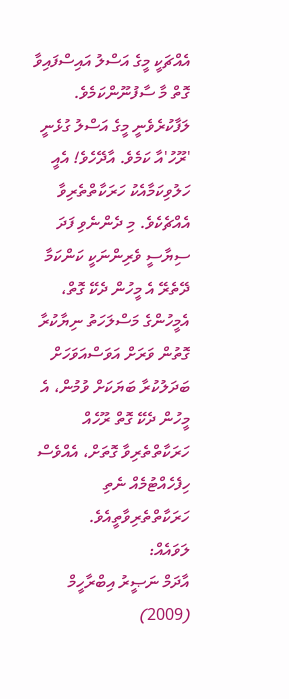އެއްޗަކީ މީގެ އަސްލު އައިސްފައިވާ ގޮތް މާ ސާފުނޫންކަމެވެ. ލަފާކުރެވެނީ މީގެ އަސްލު ގުޅެނީ 'ރޫހު'އާ ކަމެވެ. އާދޭހެވެ! އެއީ ހަލުވިކަމާއެކު ހަރަކާތްތެރިވާ އެއްޗެކެވެ. މި ދެންނެވި ފަދަ ސިޔާސީ ވެރިންނަކީ ކަންކަމާ ދޭތެރޭ އެ މީހުން ދެކޭ ގޮތް، އެމީހުންގެ މަސްލަހަތު ނިޔާކުރާ ގޮތުން ވަރަށް އަވަސްއަވަހަށް ބަދަލުކުރާ ބަޔަކަށް ވުމުން، އެ މީހުން ދެކޭ ގޮތް ރޫހެއް ހަރަކާތްތެރިވާ ގޮތަށް، އެއްވެސް ހިފެހެއްޓުމެއް ނެތި ހަރަކާތްތެރިވާތީއެވެ.
ލަވައެއް:
އާދަމް ނަޞީރު އިބްރާހީމް (2009)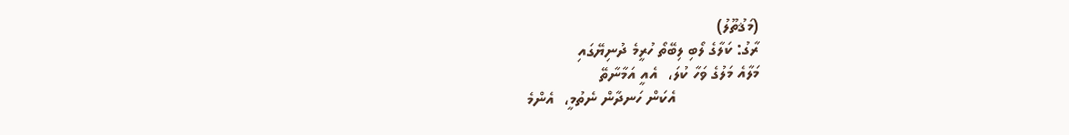(މަޤުތޫލު)
ރާގު: ކަލާގެ ލޯބި ލިބޭތޯ ހުރީމެ ދުނިޔޭގައި
މަލާއެ މަލުގެ ވަހާ ކުލަ،  އެއީ އަމާނާތޭ
                  އެކަން ހަނދާން ނެތުމީ،  އެންމެ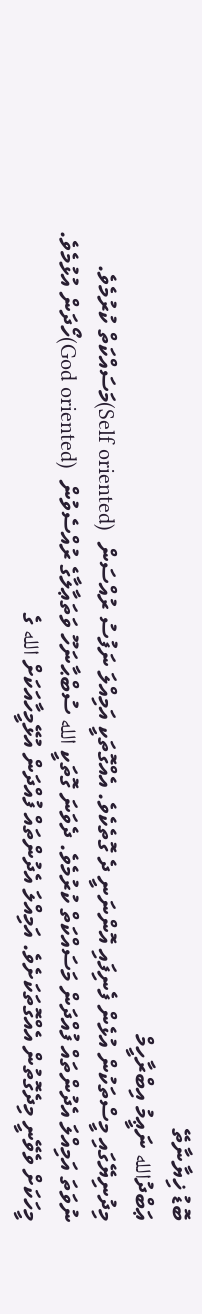ބޮޑު ޚިޔާނާތޭ
ޢަބްދުالله ނަޢީމު އިބްރާހީމް
މިދުނިޔޭގައި މީސްތަކުން އުޅެން ފެނިފައި އޮންނަނީ ދެ ގޮތެކެވެ. އެއްގޮތަކީ އަމިއްލަ ނަފުސު ރުއްސަން  (Self oriented)މަސައްކަތް ކުރުމެވެ. ނުވަތަ އަމިއްލަ އެދުންތައް ފުއްދަން މަސައްކަތް ކުރުމެވެ. ދެވަނަ ގޮތަކީ الله ސުބްޙާނަހޫ ވަތަޢާލާގެ ރުއްސެވުން  (God oriented)ހޯދަން އުޅުމެވެ.
މީހަކަށް ވެވޭނީ މިދެގޮތުން އެއްގޮތަކަށެވެ. އަމިއްލަ އެދުންތައް ފުއްދަން އުޅޭމީހާއަކަށް الله ގެ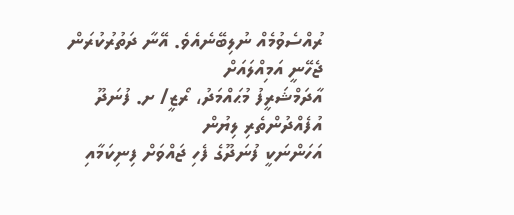ރުއްސެވުމެއް ނުލިބޭނެއެވެ. އޭނާ ދަތުރުކުރަން ޖެހޭނީ އަމިއްލައަށް
އާދަމްޝަރީފު މުޙައްމަދު، ރޯޒީ/ ށ. ފުނަދޫ
އުފެއްދުންތެރި ލިޔުން
އަހަންނަކީ ފުނަދޫގެ ފެހި ޖައްވަށް ފިނިކަމާއި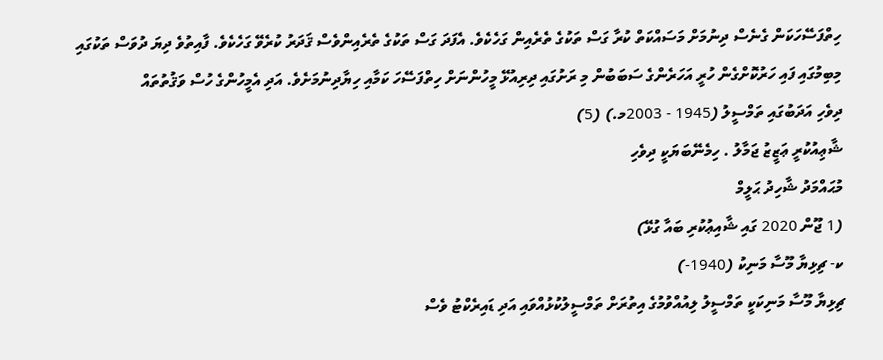ހިތްފަސޭހަކަން ގެނެސް ދިނުމަށް މަސައްކަތް ކުރާ ގަސް ތަކުގެ ތެރެއިން ގަހެކެވެ. އެފަދަ ގަސް ތަކުގެ ތެރެއިންވެސް ޤަދަރު ކުރެވޭ ގަހެކެވެ. ފާއިތުވެ ދިޔަ ދުވަސް ތަކުގައި މިބިމުގައި ފައި ހަރުކޮށްގެން ހުރީ އަހަރެންގެ ސަބަބުން މި ރަށުގައި ދިރިއުޅޭ މީހުންނަށް ހިތްފަސޭހަ ކަމާއި ހިޔާދިނުމަށެވެ. އަދި އެމީހުންގެ ހުސް ވަޤުތުތައް
ދިވެހި އަދަބުގައި ތަމްސީލު (1945 - 2003މ.) (5)
ޝާޢިއުކުރީ ޢަޒީޒު ޖަމާލު . ހިމެނޭބަޔަކީ ދިވެހި
މުޙައްމަދު ޝާހިދު ޙަލީމް
(1 ޖޫން 2020 ގައި ޝާއިޢުކުރި ބައާ ގުޅޭ)
ކ- ޗިޅިޔާ މޫސާ މަނިކު (1940-)
ޗިޅިޔާ މޫސާ މަނިކަކީ ތަމްސީލު ލިއުއްވުމުގެ އިތުރަށް ތަމްސީލުކުޅުއްވައި އަދި ޑައިރެކްޓު ވެސް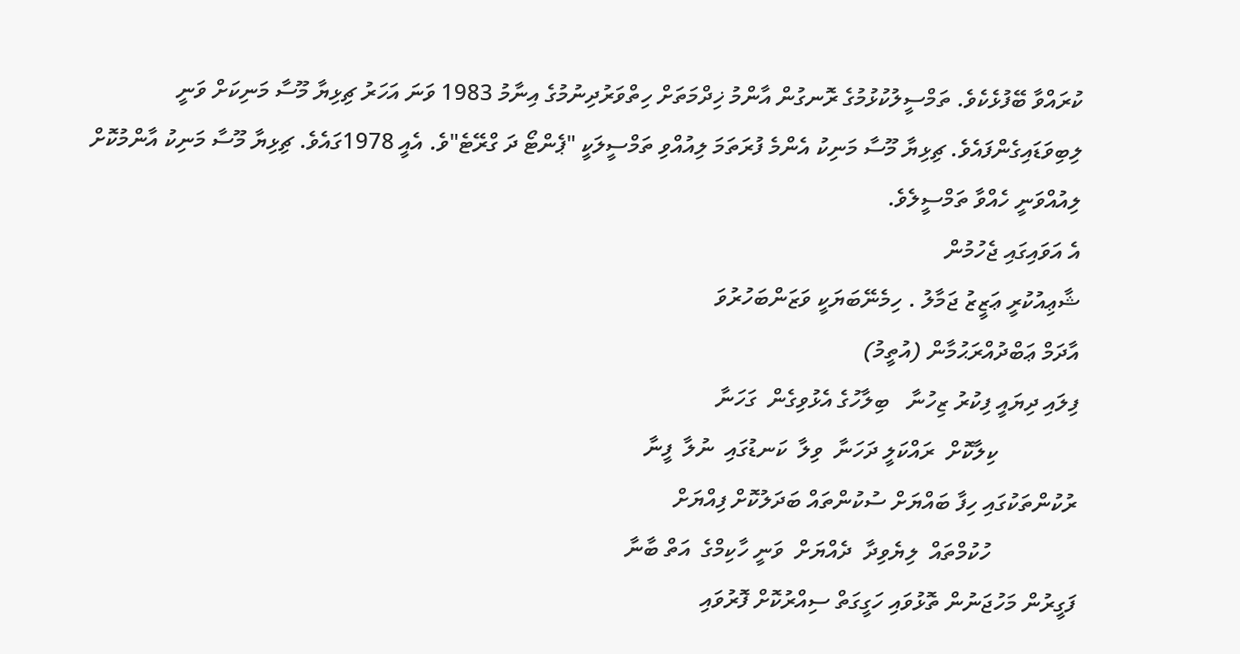ކުރައްވާ ބޭފުޅެކެވެ. ތަމްސީލުކުޅުމުގެ ރޮނގުން އާންމު ޚިދްމަތަށް ހިތްވަރުދިނުމުގެ އިނާމު 1983 ވަނަ އަހަރު ޗިޅިޔާ މޫސާ މަނިކަށް ވަނީ ލިބިވަޑައިގެންފައެވެ. ޗިޅިޔާ މޫސާ މަނިކު އެންމެ ފުރަތަމަ ލިއުއްވި ތަމްސީލަކީ "ޕެންޓޯ ދަ ގްރޭޓެ"ވެ. އެއީ 1978ގައެވެ. ޗިޅިޔާ މޫސާ މަނިކު އާންމުކޮށް ލިއުއްވަނީ ހެއްވާ ތަމްސީލެވެ.
އެ އަވައިގައި ޖެހުމުން
ޝާޢިއުކުރީ ޢަޒީޒު ޖަމާލު . ހިމެނޭބަޔަކީ ވަޒަންބަހުރުވަ
އާދަމް ޢަބްދުއްރަޙުމާން (އުތީމު)
ފިލައި ދިޔައީ ފިކުރު ޒިހުނާ   ބިލާހުގެ އެޅުވިގެން  ގަހަނާ
              ކިލާކޮށް  ރައްކަލީ ދަހަނާ  ވިލާ  ކަނޑުގައި  ނުލާ  ފީނާ
ރުކުންތަކުގައި ހިފާ ބައްޔަށް ސުކުންތައް ބަދަލުކޮށް ފިއްޔަށް
               ހުކުމްތައް  ލިޔެވިދާ  ދެއްޔަށް  ވަނީ ހާކިމްގެ  އަތް ބާނާ
ފަގީރުން މަހުޖަނުން ތޮޅުވައި ހަގީގަތް ސިއްރުކޮށް ފޮރުވައި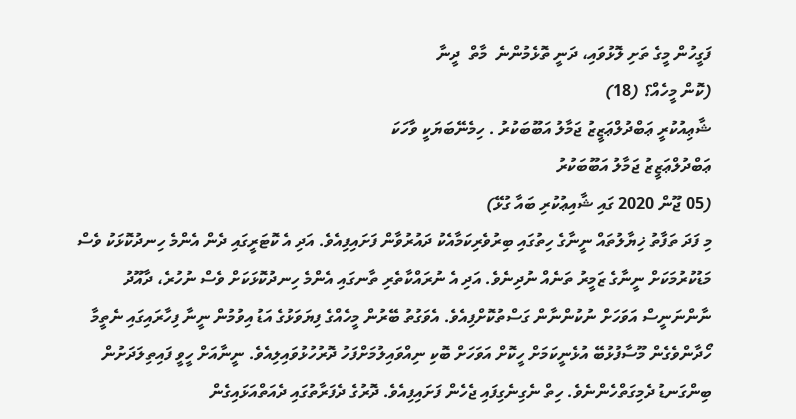ފަގީހުން މީގެ ތަށި ލޮޅުވައި، ދަނީ ތޮޅެމުންނެ  މާތް  ދީނާ
(ކޮން މީހެއް؟ (18)
ޝާޢިއުކުރީ ޢަބްދުލްޢަޒީޒު ޖަމާލު އަބޫބަކުރު . ހިމެނޭބަޔަކީ ވާހަކަ
ޢަބްދުލްޢަޒީޒު ޖަމާލު އަބޫބަކުރު
(05 ޖޫން 2020 ގައި ޝާއިޢުކުރި ބައާ ގުޅޭ)
މި ފަދަ ތަފާތު ޚިޔާލުތައް ނީނާގެ ހިތުގައި ބިރުވެރިކަމާއެކު ދައުރުވާން ފަށައިފިއެވެ. އަދި އެ ކޮޓަރީގައި ދެން އެންމެ ހިނދުކޮޅަކު ވެސް މަޑުކުރުމަކަށް ނީނާގެ ޒަމީރު ތަނެއް ނުދިނެވެ. އަދި އެ ނުރައްކާތެރި ތާނގައި އެންމެ ހިނދުކޮޅަކަށް ވެސް ނުހުރެ، ދާއޫދު ނާންނަނީސް އަވަހަށް ނުކުންނާން ގަސްތުކޮށްފިއެވެ. އެވަގުތު ބޭރުން މީހެއްގެ ފިޔަވަޅުގެ އަޑު އިވުމުން ނީނާ ފިހާރައިގައި ނެތީމާ ހޯދާންވެގެން މޫސާފުޅުބޭ އުޅެނީކަމަށް ހީކޮށް އަވަހަށް ބޮކި ނިއްވައިލުމަށްފަހު ދޮރުހުޅުވައިލިއެވެ. ނީނާއަށް ހީވީ ފައިތިލަދަށުން ބިންގަނޑު ދެމިގަތްހެންނެވެ. ހިތް ނެގިނެގިފައި ޖެހެން ފަށައިފިއެވެ. ދޮރުގެ ދެފަރާތުގައި ދެއަތްއަޅައިގެން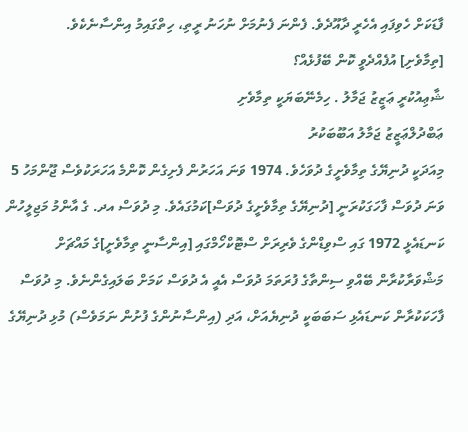ފާޑަކަށް ހެވިފައި އެހެރީ ދާއޫދެވެ. ފެންނަ ފެނުމަށް ނުހަނު ރީތި، ހިތްގައިމު އިންސާނެކެވެ.
[ތިމާވެށި] އުފެއްދެވީ ކޮން ބޭފުޅެއް؟
ޝާޢިއުކުރީ ޢަޒީޒު ޖަމާލު . ހިމެނޭބަޔަކީ ތިމާވެށި
ޢަބްދުލްޢަޒީޒު ޖަމާލު އަބޫބަކުރު
މިއަދަކީ ދުނިޔޭގެ ތިމާވެށީގެ ދުވަހެވެ. 1974 ވަނަ އަހަރުން ފެށިގެން ކޮންމެ އަހަރަކުވެސް ޖޫންމަހު 5 ވަނަ ދުވަސް ފާހަގަކުރަނީ [ދުނިޔޭގެ ތިމާވެށީގެ ދުވަސް]ކަމުގައެވެ. މި ދުވަސް އދ. ގެ އާންމު މަޖިލީހުން ކަނޑައެޅީ 1972 ގައި ސްވިޑްންގެ ވެރިރަށް ސްޓޮކްހޯމްގައި [އިންސާނީ ތިމާވެށީ]ގެ މައްޗަށް މަޝްވަރާކުރާން ބޭއްވި ސިންތާގެ ފުރަތަމަ ދުވަސް އެއީ އެ ދުވަސް ކަމަށް ބަލައިގެންނެވެ. މި ދުވަސް ފާހަކަކުރާން ކަނޑައެޅި ސަބަބަކީ ދުނިޔެއަށް، އަދި (އިންސާނުންގެ ފުށުން ނަމަވެސް) މުޅި ދުނިޔޭގެ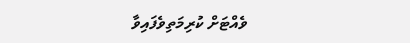ވެއްޓަށް ކުރިމަތިވެފައިވާ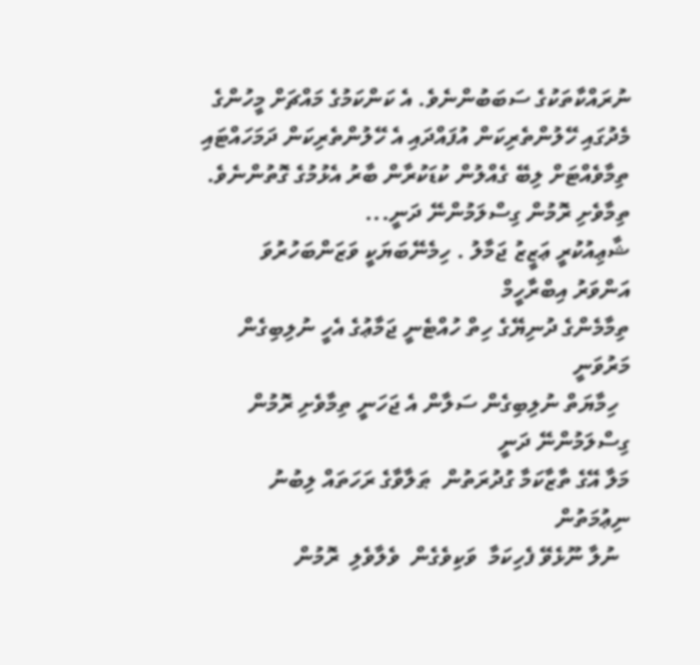ނުރައްކާތަކުގެ ސަބަބުންނެވެ. އެ ކަންކަމުގެ މައްޗަށް މީހުންގެ މެދުގައި ހޭލުންތެރިކަން އުފައްދައި އެ ހޭލުންތެރިކަން ދަމަހައްޓައި ތިމާވެއްޓަށް ލިބޭ ގެއްލުން ކުޑަކުރާން ބާރު އެޅުމުގެ ގޮތުންނެވެ.
ތިމާވެށި ރޮމުން ގިސްލަމުންނޭ ދަނީ...
ޝާޢިއުކުރީ ޢަޒީޒު ޖަމާލު . ހިމެނޭބަޔަކީ ވަޒަންބަހުރުވަ
އަންވަރު އިބްރާހީމް
ތިމާމެންގެ ދުނިޔޭގެ ހިތް ހުއްޓެނީ ޖަމާޢުގެ އެހީ ނުލިބިގެން މަރުވަނީ
  ހިމާޔަތް ނުލިބިގެން ސަލާން އެ ޖަހަނީ ތިމާވެށި ރޮމުން ގިސްލަމުންނޭ ދަނީ
މަލާ އޭގެ ތާޒާކަމާ ގުދުރަތުން  ޠަލާވާގެ ރަހަތައް ލިބުނު  ނިޢުމަތުން
  ނުލާ ނޫޅެވޭ ފެހިކަމާ  ވަކިވެގެން  ވެލާވެލި  ރޮމުން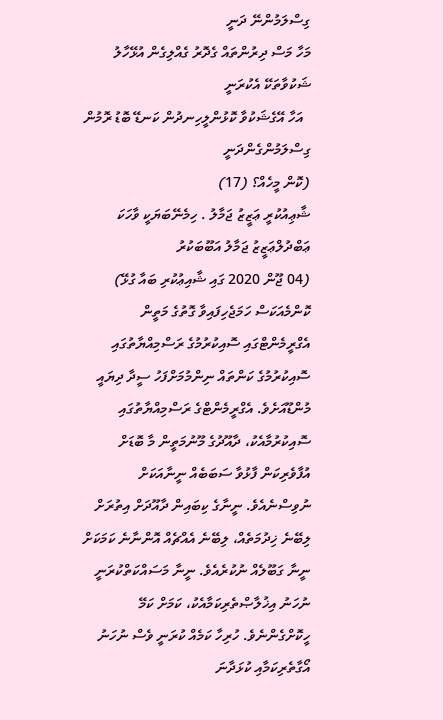ގިސްލަމުންނޭ ދަނީ
މަހާ މަސް ދިރުންތައް ގެދޮރު ގެއްލިގެން އުޅޭހާލު ޝަކުވާތަކޭ އެކުރަނީ
  އަހާ އޭގެޝަކުވާ ކޮޅުންލީހިނދުން ކަނޑޭ ބޮޑު ރޮމުން ގިސްލަމުންގެންދަނީ
(ކޮން މީހެއް؟ (17)
ޝާޢިއުކުރީ ޢަޒީޒު ޖަމާލު . ހިމެނޭބަޔަކީ ވާހަކަ
ޢަބްދުލްޢަޒީޒު ޖަމާލު އަބޫބަކުރު
(04 ޖޫން 2020 ގައި ޝާއިޢުކުރި ބައާ ގުޅޭ)
ކޮންމެއަކަސް ހަމަޖެހިފައިވާ ގޮތުގެ މަތީން އެގްރީމެންޓްގައި ސޮއިކުރުމުގެ ރަސްމިއްޔާތުގައި ސޮއިކުރުމުގެ ކަންތައް ނިންމުމަށްފަހު ސީދާ ދިޔައީ މުންޑޫއަށެވެ. އެގްރީމެންޓްގެ ރަސްމިއްޔާތުގައި ސޮއިކުރުމާއެކު، ދާއޫދުގެ މޫނުމަތީން މާ ބޮޑަށް އުފާވެރިކަން ފާޅުވާ ސަބަބެއް ނީނާއަކަށް ނުވިސްނެއެވެ. ނީނާގެ ކިބައިން ދާއޫދަށް އިތުރަށް ލިބޭނެ ޚިދުމަތެއް، ލިބޭނެ އެއްޗެއް އޮންނާނެ ކަމަކަށް ނީނާ ގަބޫލެއް ނުކުރެއެވެ. ނީނާ މަސައްކަތްކުރަނީ ނުހަނު އިޚުލާޞްތެރިކަމާއެކު، ކަމަށް ކަމޭ ހީކޮށްގެންނެވެ. ހުރިހާ ކަމެއް ކުރަނީ ވެސް ނުހަނު އޯގާތެރިކަމާއި ކުޅަދާނަ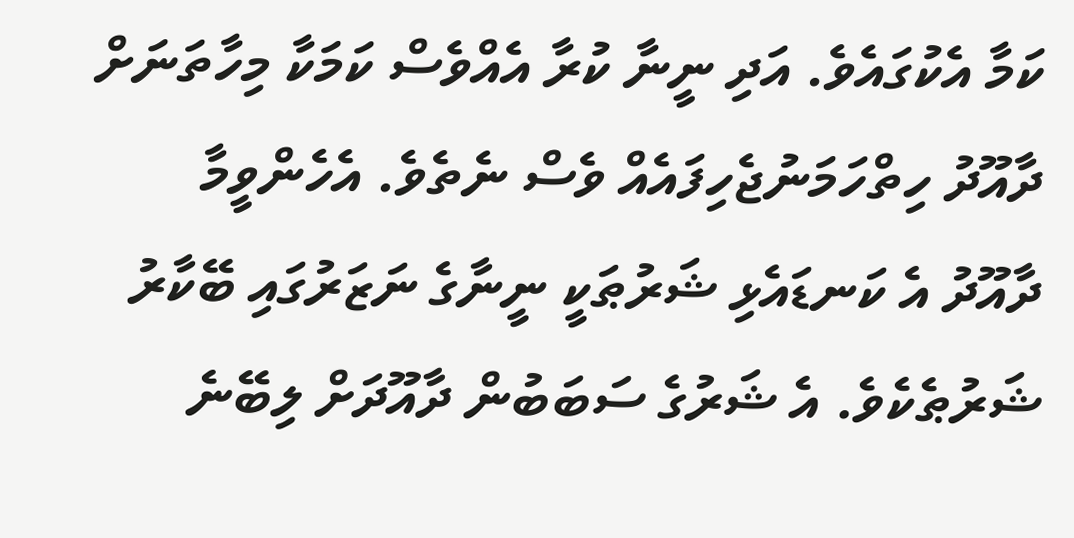ކަމާ އެކުގައެވެ. އަދި ނީނާ ކުރާ އެއްވެސް ކަމަކާ މިހާތަނަށް ދާއޫދު ހިތްހަމަނުޖެހިފައެއް ވެސް ނެތެވެ. އެހެންވީމާ ދާއޫދު އެ ކަނޑައެޅި ޝަރުޠަކީ ނީނާގެ ނަޒަރުގައި ބޭކާރު ޝަރުޠެކެވެ. އެ ޝަރުގެ ސަބަބުން ދާއޫދަށް ލިބޭނެ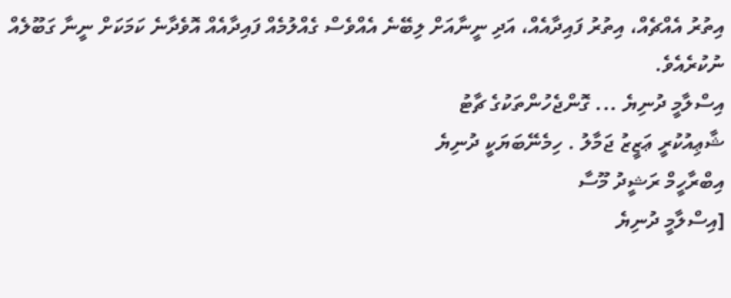އިތުރު އެއްޗެއް، އިތުރު ފައިދާއެއް، އަދި ނީނާއަށް ލިބޭނެ އެއްވެސް ގެއްލުމެއް ފައިދާއެއް އޮވެދާނެ ކަމަކަށް ނީނާ ގަބޫލެއް ނުކުރެއެވެ.
އިސްލާމީ ދުނިޔެ ... ގޮންޖެހުންތަކުގެ ޗާޓު
ޝާޢިއުކުރީ ޢަޒީޒު ޖަމާލު . ހިމެނޭބަޔަކީ ދުނިޔެ
އިބްރާހީމް ރަޝީދު މޫސާ
[އިސްލާމީ ދުނިޔެ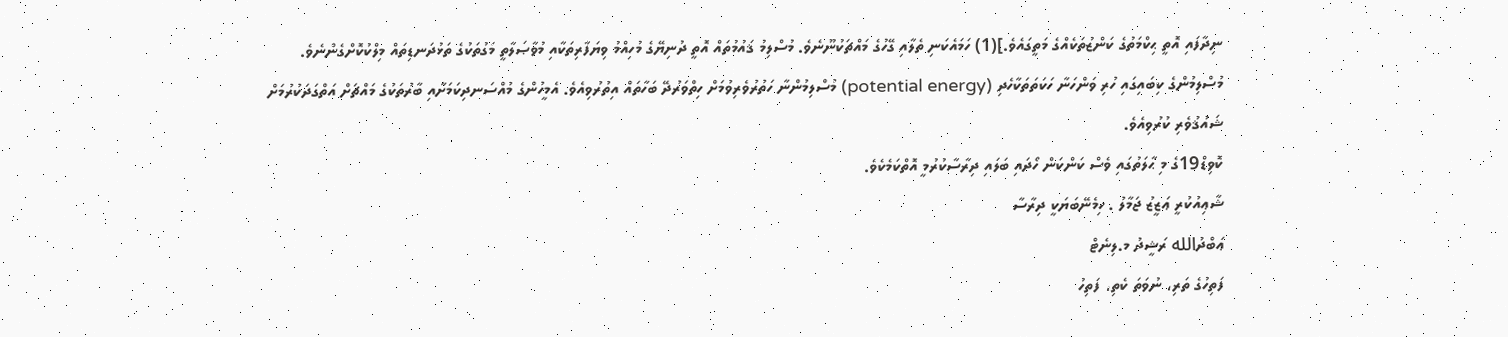ނިދާފައި އޮތީ ޙިކްމަތުގެ ކަންޒުތަކެއްގެ މަތީގައެވެ.](1) ހަމައެކަނި ތެލާއި ގޭހުގެ މައްޗަކުނޫނެވެ. މުސްލިމު ޤައުމުތައް އޮތީ ދުނިޔޭގެ މުހިއްމު ވިޔަފާރިތަކާއި މުވާޞަލާތީ މަގުތަކުގެ ތަޅުދަނޑިތައް މިލްކުކޮށްގެންނެވެ. މުސްލިމުންގެ ކިބައިގައި ހުރި ވަންހަނާ ހަކަތަތަކާހެދި (potential energy) މުސްލިމުންނާ ހަތުރުވެރިވުމަށް ހިތްވަރުދޭ ބަހާތައް އިތުރުވިއެވެ. އެމީހުންގެ މުއްސަނދިކަމަށާއި ބާރުތަކުގެ މައްޗަށް އަތްގަދަކުރުމަށް ޝައުޤުވެރި ކުރުވިއެވެ.
ކޮވިޑް19ގެ މި ޙާލަތުގައި ވެސް ކަންކަން ހޯދައި ބަލައި ދިރާސާކުރުމީ އޮތްކަމެކެވެ.
ޝާޢިއުކުރީ ޢަޒީޒު ޖަމާލު . ހިމެނޭބަޔަކީ ދިރާސާ
ޢަބްދުالله ރަޝީދު މ.ލިނެޓް
ފަތިހުގެ ތަރި، ނުވަތަ ކެތި، ފަތިހު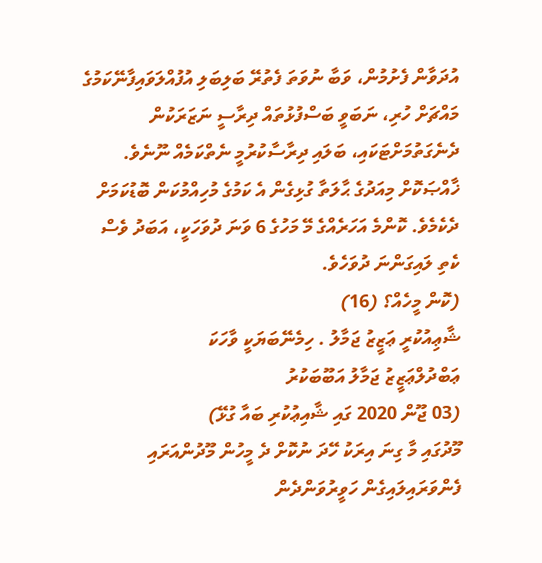އުދަވާން ފެށުމުން، ވަބާ ނުވަތަ ފެތުރޭ ބަލިބަލި އުފުއްލަވައިފާނޭކަމުގެ މައްޗަށް ހުރި، ނަބަވީ ބަސްފުޅުތައް ދިރާސީ ނަޒަރަކުން ދެނެގަތުމަށްޓަކައި، ބަލައި ދިރާސާކުރުމީ ނެތްކަމެއް ނޫނެވެ. ޚާއްޞަކޮށް މިއަދުގެ ޙާލަތާ ގުޅިގެން އެ ކަމުގެ މުހިއްމުކަން ބޮޑުކަމަށް ދެކެމެވެ. ކޮންމެ އަހަރެއްގެ މޭ މަހުގެ 6 ވަނަ ދުވަހަކީ، އަބަދު ވެސް ކެތި ލައިގަންނަ ދުވަހެވެ.
(ކޮން މީހެއް؟ (16)
ޝާޢިއުކުރީ ޢަޒީޒު ޖަމާލު . ހިމެނޭބަޔަކީ ވާހަކަ
ޢަބްދުލްޢަޒީޒު ޖަމާލު އަބޫބަކުރު
(03 ޖޫން 2020 ގައި ޝާއިޢުކުރި ބައާ ގުޅޭ)
މޫދުގައި މާ ގިނަ އިރަކު ހޭދަ ނުކޮށް ދެ މީހުން މޫދުންއަރައި ފެންވަރައިލައިގެން ހަވީރުވަންދެން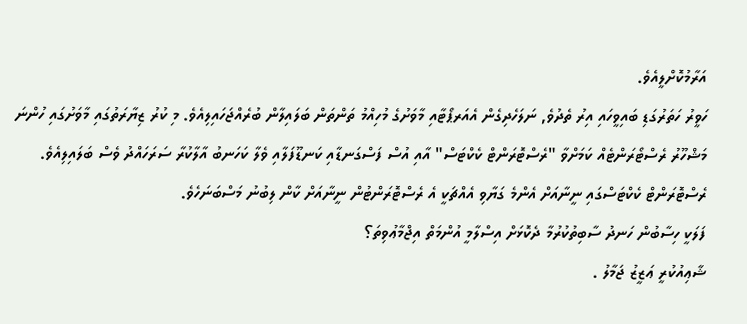އަރާމުކޮށްލީއެވެ.
ހަވީރު ހަތަރުގަޑި ބައިވީހައި އިރު ތެދުވެ, ނަލަހެދިގެން އެއަރޕޯޓާއި މާވަށުގެ މުހިއްމު ތަންތަން ބަލައިލާން ބުރެއްޖަހައިލިއެވެ. މި ކުރު ޒިޔާރަތުގައި މާވަށުގައި ހުންނަ މަޝްހޫރު ރެސްޓޯރަންޓެއް ކަމަށްވާ "ރެސްޓޮރަންޓް ކެކްޓަސް" އާއި އުސް ފަސްގަނޑާއި ކަނޑޫފަލާއި ވެލާ ކަހަނބު އާލާކުރާ ސަރަހައްދު ވެސް ބަލައިލިއެވެ. ރެސްޓޮރަންޓް ކެކްޓަސްގައި ނީނާއަށް އެންމެ ގަޔާވި އެއްޗަކީ އެ ރެސްޓޮރަންޓުން ނީނާއަށް ކާން ލިބުނު މަސްބަނަހެވެ.
ފަލަކީ ހިސާބުން ހަނދު ސާބިތުކުރުމާ ދެކޮޅަށް އިސްލާމީ އުންމަތް އިޖްމާޢުވިތަ؟
ޝާޢިއުކުރީ ޢަޒީޒު ޖަމާލު .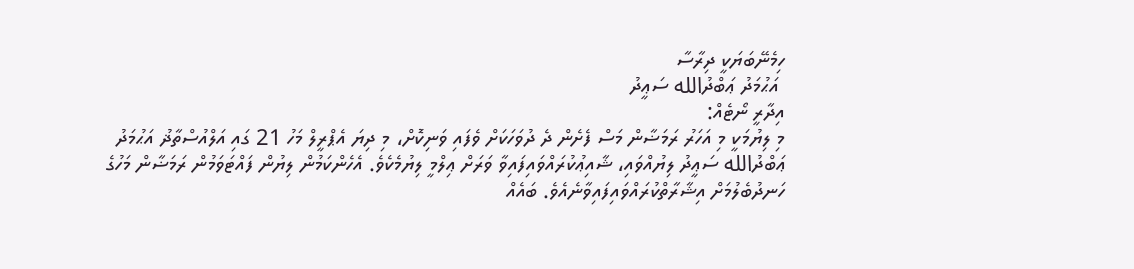ހިމެނޭބަޔަކީ ދިރާސާ
 އަޙުމަދު ޢަބްދުالله ސަޢީދު
އިދާރީ ނޯޓެއް:
މި ލިޔުމަކީ މި އަހަރު ރަމަޟާން މަސް ފެށެން ދެ ދުވަހަކަށް ވެފައި ވަނިކޮށް، މި ދިޔަ އެޕްރީލް މަހު 21 ގައި އަލްއުސްތާޛު އަޙުމަދު ޢަބްދުالله ސަޢީދު ލިޔުއްވައި، ޝާއިޢުކުރައްވައިފައިވާ ވަރަށް ޢިލްމީ ލިޔުމެކެވެ. އެހެންކަމުން ލިޔުން ފައްޓަވަމުން ރަމަޟާން މަހުގެ ހަނދުބެލުމަށް އިޝާރާތްކުރައްވައިފައިވާނެއެވެ. ބައެއް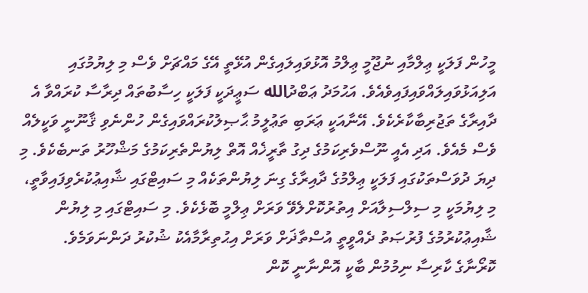މީހުން ފަލަކީ ޢިލްމާއި ނުޖޫމީ ޢިލްމު އޮޅުވައިލައިގެން އުޅޭތީ އޭގެ މައްޗަށް ވެސް މި ލިޔުމުގައި އަލިއަޅުވައިލައްވައިފައިވެއެވެ. އަޙުމަދު ޢަބްދުالله ސަޢީދަކީ ފަލަކީ ހިސާބުތައް ދިރާސާ ކުރައްވާ އެ ދާއިރާގެ ތަޖުރިބާކާރެކެވެ. އޭނާއަކީ ޢަރަބި ތަޢުލީމު ޙާޞިލުކުރައްވައިގެން ހުންނެވި ޤާނޫނީ ވަކީލެއް ވެސް މެއެވެ. އަދި އެއީ ނޫސްވެރިކަމުގެ ދިގު ތާރީޚެއް އޮތް ލިޔުންތެރިކަމުގެ މަޝްހޫރު ތަނބެކެވެ. މި ދިޔަ ދުވަސްތަކުގައި ފަލަކީ ޢިލްމުގެ ދާއިރާގެ ގިނަ ލިޔުންތަކެއް މި ސައިޓްގައި ޝާއިޢުކުރެވިފައިވާތީ، މި ލިޔުމަކީ މި ސިލްސިލާއަށް އިތުރުކޮށްލެވޭ ވަރަށް ޢިލްމީ ބޮޅެކެވެ. މި ސައިޓްގައި މި ލިޔުން ޝާއިޢުކުރުމުގެ ފުރުޞަތު ދެއްވީތީ އުސްތާޛަށް ވަރަށް އިޙުތިރާމާއެކު ޝުކުރު ދަންނަވަމެވެ.
ކޮރޯނާގެ ކާރިސާ ނިމުމުން ބާކީ އޮންނާނީ ކޮން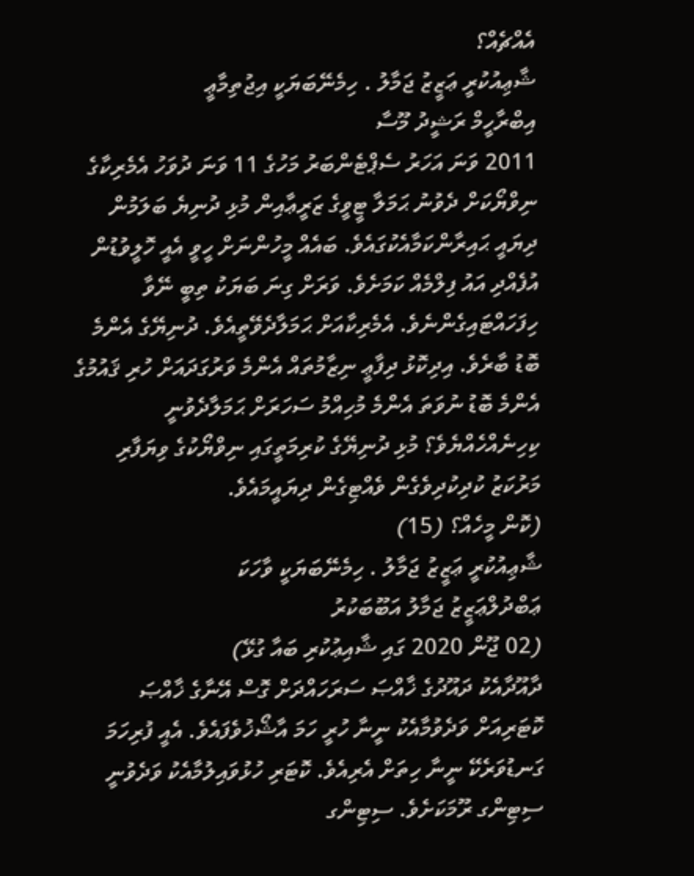އެއްޗެއް؟
ޝާޢިއުކުރީ ޢަޒީޒު ޖަމާލު . ހިމެނޭބަޔަކީ އިޖުތިމާޢީ
އިބްރާހީމް ރަޝީދު މޫސާ
2011 ވަނަ އަހަރު ސެޕްޓެންބަރު މަހުގެ 11 ވަނަ ދުވަހު އެމެރިކާގެ ނިވްޔޯކަށް ދެވުނު ޙަމަލާ ޓީވީގެ ޒަރީޢާއިން މުޅި ދުނިޔެ ބަލަމުން ދިޔައީ ޙައިރާންކަމާއެކުގައެވެ. ބައެއް މީހުންނަށް ހީވީ އެއީ ހޮލީވުޑުން އުފެއްދި އައު ފިލްމެއް ކަމަށެވެ. ވަރަށް ގިނަ ބަޔަކު ތިބީ ނޭވާ ހިފަހައްޓައިގެންނެވެ. އެމެރިކާއަށް ޙަމަލާދެވޭތީއެވެ. ދުނިޔޭގެ އެންމެ ބޮޑު ބާރެވެ. އިދިކޮޅު ދިފާޢީ ނިޒާމުތައް އެންމެ ވަރުގަދައަށް ހުރި ޤައުމުގެ އެންމެ ބޮޑު ނުވަތަ އެންމެ މުހިއްމު ސަހަރަށް ޙަމަލާދެވުނީ ކިހިނެއްހެއްޔެވެ؟ މުޅި ދުނިޔޭގެ ކުރިމަތީގައި ނިވްޔޯކުގެ ވިޔަފާރި މަރުކަޒު ކުދިކުދިވެގެން ވެއްޓިގެން ދިޔައީމައެވެ.
(ކޮން މީހެއް؟ (15)
ޝާޢިއުކުރީ ޢަޒީޒު ޖަމާލު . ހިމެނޭބަޔަކީ ވާހަކަ
ޢަބްދުލްޢަޒީޒު ޖަމާލު އަބޫބަކުރު
(02 ޖޫން 2020 ގައި ޝާއިޢުކުރި ބައާ ގުޅޭ)
ދާއޫދާއެކު ދައޫދުގެ ޚާއްޞަ ސަރަހައްދަށް ގޮސް އޭނާގެ ޚާއްޞަ ކޮޓަރިއަށް ވަދެވުމާއެކު ނީނާ ހުރީ ހަމަ އާޝޯޚުވެފައެވެ. އެއީ ފުރިހަމަ ގަނޑުވަރެކޭ ނީނާ ހިތަށް އެރިއެވެ. ކޮޓަރި ހުޅުވައިލުމާއެކު ވަދެވުނީ ސިޓިންގ ރޫމަކަށެވެ. ސިޓިންގ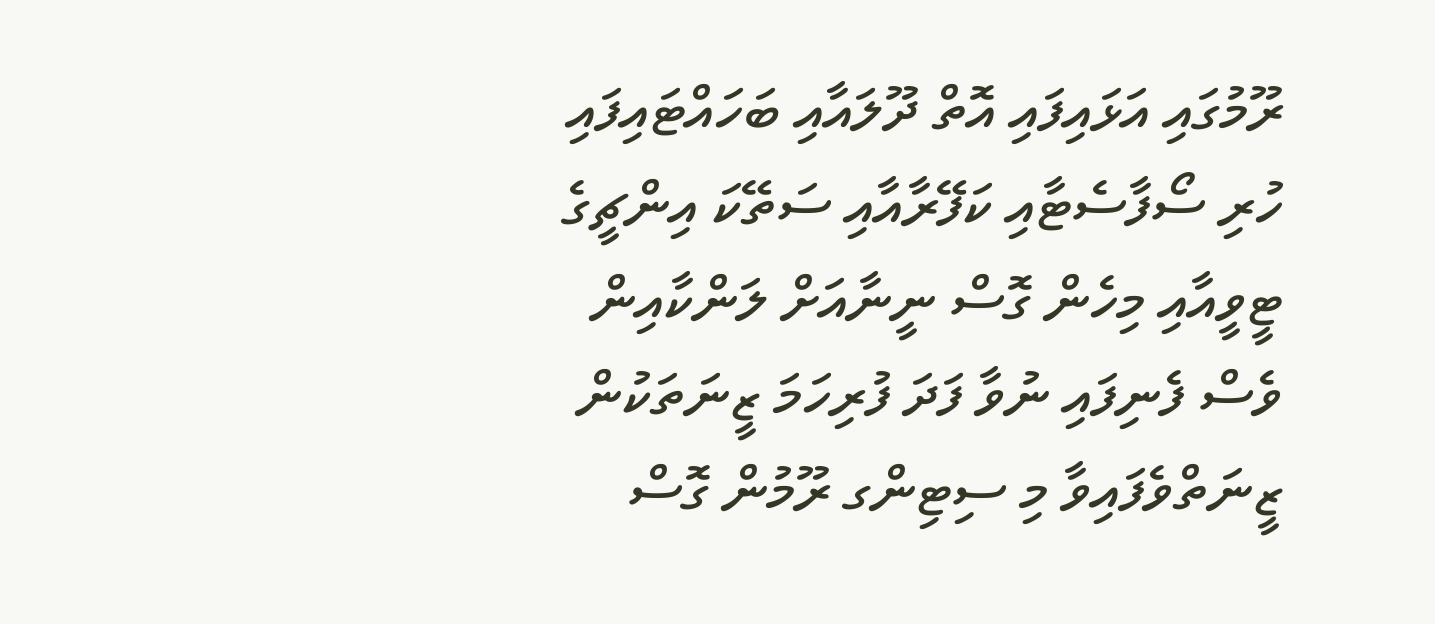ރޫމުގައި އަޅައިފައި އޮތް ދޫލައާއި ބަހައްޓައިފައި ހުރި ސޯފާސެޓާއި ކަފޭރާއާއި ސަތޭކަ އިންޗީގެ ޓީވީއާއި މިހެން ގޮސް ނީނާއަށް ލަންކާއިން ވެސް ފެނިފައި ނުވާ ފަދަ ފުރިހަމަ ޒީނަތަކުން ޒީނަތްވެފައިވާ މި ސިޓިންގ ރޫމުން ގޮސް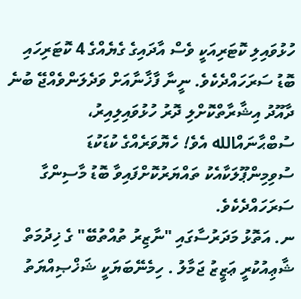ހުޅުވައިލި ކޮޓަރިއަކީ ވެސް އާދައިގެ ގެޔެއްގެ 4 ކޮޓަރިހައި ބޮޑު ސަރަހައްދެކެވެ. ނީނާ ފާޚާނާއަށް ވަދެލަންވެއްޖޭ ބުނެ ދާއޫދު އިޝާރާތްކޮށްލި ދޮރު ހުޅުވައިލިއިރު، ސުބްޙާނައްالله އެވެ! ހެޔޮވަރެއްގެ ކުޑަކުޑަ ސުވިމިންޕޫލަކާއެކު ތައްޔަރުކޮށްފައިވާ ބޮޑު މާސިންގާ ސަރަހައްދެކެވެ.
ނ. އަތޮޅު މަދަރުސާގައި "ނާޒިރު ތުއްތުބޭ" ގެ ޚިދުމަތް
ޝާޢިއުކުރީ ޢަޒީޒު ޖަމާލު . ހިމެނޭބަޔަކީ ޝަޚްޞިއްޔަތު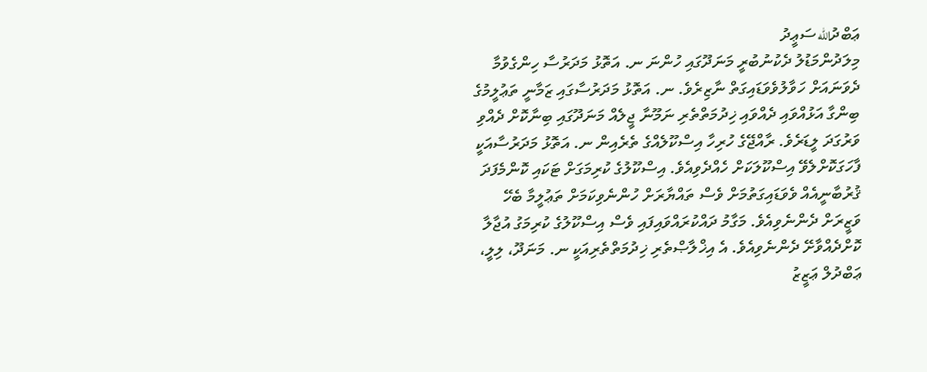ޢަބްދުالله ސަޢީދު
މިލަދުންމަޑުލު ދެކުނުބުރީ މަނަދޫގައި ހުންނަ ނ. އަތޮޅު މަދަރުސާ ހިންގެވުމާ ދެވަނައަށް ހަވާލުވެވަޑައިގަތް ނާޒިރެވެ. ނ. އަތޮޅު މަދަރުސާގައި ޒަމާނީ ތަޢުލީމުގެ ބިންގާ އަޅުއްވައި ދެއްވައި ޚިދުމަތްތެރި ނަމޫނާ ޖީލެއް މަނަދޫގައި ބިނާކޮށް ދެއްވި ވަރުގަދަ ލީޑަރެވެ. ރާއްޖޭގެ ހުރިހާ އިސްކޫލެއްގެ ތެރެއިން ނ. އަތޮޅު މަދަރުސާއަކީ ފާހަގަކޮށްލެވޭ އިސްކޫލަކަށް ހެއްދެވިއެވެ. އިސްކޫލުގެ ކުރިމަގަށް ޓަކައި ކޮންމެފަދަ ޤުރުބާނީއެއް ވެވަޑައިގަތުމަށް ވެސް ތައްޔާރަށް ހުންނެވިކަމަށް ތަޢުލީމާ ބެހޭ ވަޒީރަށް ދެންނެވިއެވެ. މަގާމު ދައްކުރައްވައިފައި ވެސް އިސްކޫލުގެ ކުރިމަގު އުޖާލާ ކޮށްދެއްވާށޭ ދެންނެވިއެވެ. އެ އިޚްލާޞްތެރި ޚިދުމަތްތެރިއަކީ ނ. މަނަދޫ، ލިލީ، ޢަބްދުލް ޢަޒީޒު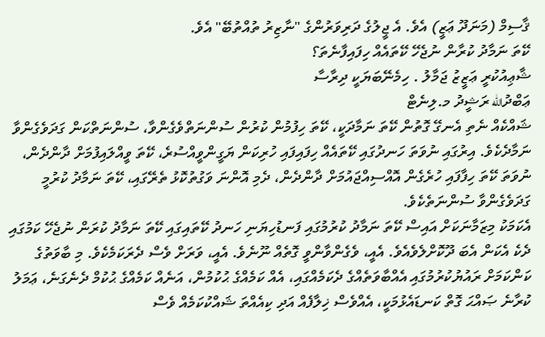ޤާސިމް (މަނަދޫ ޢަޒީ) އެވެ. އެ ޖީލުގެ ދަރިވަރުންގެ "ނާޒިރު ތުއްތުބޭ" އެވެ.
ކޭތަ ނަމާދު ކުރާން ނުޖެހޭ ކޭތައެއް ހިފައިފާނެތަ؟
ޝާޢިއުކުރީ ޢަޒީޒު ޖަމާލު . ހިމެނޭބަޔަކީ ދިރާސާ
ޢަބްދުالله ރަޝީދު މ.ލިނެޓް
ޝައްކެއް ނެތި އެނގޭ ގޮތުން ކޭތަ ނަމާދަކީ، ކޭތަ ހިފުމުން ކުރުން ސުންނަތްވެގެންވާ، ސުންނަތްކަން ގަދަވެގެންވާ ނަމާދެކެވެ. އިރުގައި ނުވަތަ ހަނދުގައި ކޭތައެއް ހިފައިފައި ހުރިކަން ޔަގީންވީއްސުރެ، ކޭތަ ވީއްލައިފުމަށް ދާންދެން، ނުވަތަ ކޭތަ ހިފާފައި ހުރެގެން އޮއްސިއްޖައުމަށް ދާންދެން، ދެމި އޮންނަ ވަގުތުކޮޅު ތެރޭގައި، ކޭތަ ނަމާދު ކުރުމީ ގަދަވެގެންވާ ސުންނަތެކެވެ.
އެކަމަކު މިޒަމާނަކަށް އައިސް ކޭތަ ނަމާދު ކުރުމުގައި ފަނޑުހިޔަނި ހަނދު ކޭތައިގައި ކޭތަ ނަމާދު ކުރަން ނުޖެހޭ ކަމުގައި ދެކެ އެކަން އެބަ ދޫކޮށްލެވެއެވެ. އެއީ، ވެގެންވާންވީ ގޮތެއް ނޫނެވެ. އެއީ، ވަރަށް ވެސް ދެރަކަމެކެވެ. މި ބާވަތުގެ ކަންކަމަށް ރައުޔުކުރުމުގައި އެއްބާވަތެއްގެ ދެކަމެއްގައި، އެއް ކަމެއްގެ ޙުކުމުން، އަނެއް ކަމެއްގެ ޙުކުމް ދެނެގަނެ، ޢަމަލު ކުރާނެ ޞައްޙަ ގޮތް ކަނޑައެޅުމަކީ، އެއްވެސް ޚިލާފެއް އަދި ކިއެއްތަ ޝައްކުކަމެއް ވެސް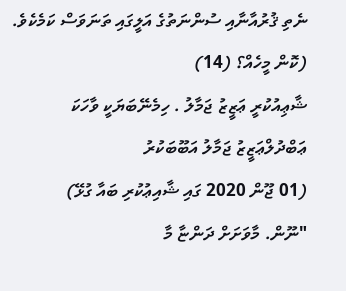ނެތި ޤުރުއާނާއި ސުންނަތުގެ އަލީގައި ތަނަވަސް ކަމެކެވެ.
(ކޮން މީހެއް؟ (14)
ޝާޢިއުކުރީ ޢަޒީޒު ޖަމާލު . ހިމެނޭބަޔަކީ ވާހަކަ
ޢަބްދުލްޢަޒީޒު ޖަމާލު އަބޫބަކުރު
(01 ޖޫން 2020 ގައި ޝާއިޢުކުރި ބައާ ގުޅޭ)
"ނޫން. މާވަށަށް ދަންޏާ މާ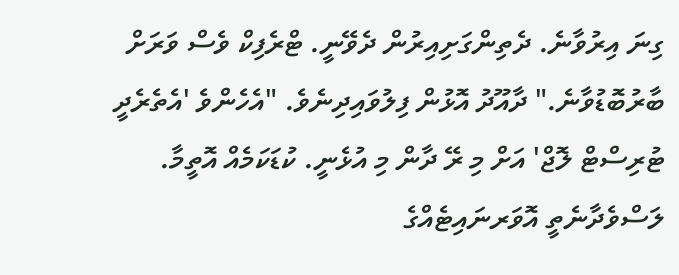ގިނަ އިރުވާނެ. ދެތިންގަށިއިރުން ދެވޭނީ. ޓްރެފިކް ވެސް ވަރަށް ބާރުބޮޑުވާނެ." ދާއޫދު އޮޅުން ފިލުވައިދިނެވެ. "އެހެންވެ 'އެތެރެދީ ޓުރިސްޓް ލޮޖް' އަށް މި ރޭ ދާން މި އުޅެނީ. ކުޑަކަމެއް އޮތީމާ. ލަސްވެދާނެތީ އޮވަރނައިޓެއްގެ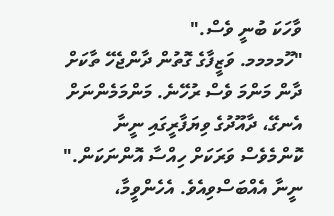ވާހަކަ ބުނީ ވެސް."
"ހޫމމމމ. ވަޒީފާގެ ގޮތުން ދާންޖެހޭ ތާކަށް ދާން މަންމަ ވެސް ރުހޭނެ. މަންމަމެންނަށް އެނގޭ، ދާއޫދުގެ ވިޔަފާރީގައި ނީނާ ކޮންމެވެސް ވަރަކަށް ހިއްސާ އޮންނަކަން." ނީނާ އެއްބަސްވިއެވެ. އެހެންވީމާ،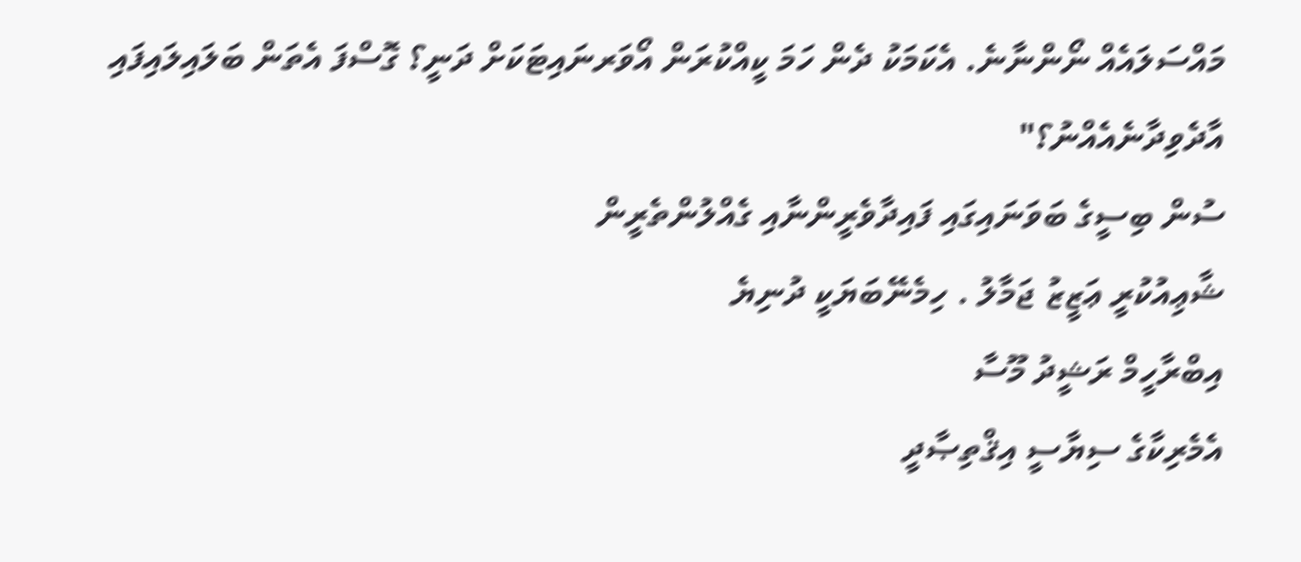މައްސަލައެއް ނޯންނާނެ. އެކަމަކު ދެން ހަމަ ކީއްކުރަން އޯވަރނައިޓަކަށް ދަނީ؟ ގޮސްފަ އެތަން ބަލައިލައިފައި އާދެވިދާނެއެއްނު؟"
ސުން ބިސީގެ ބަވަނައިގައި ފައިދާވެރީންނާއި ގެއްލުންތެރީން
ޝާޢިއުކުރީ ޢަޒީޒު ޖަމާލު . ހިމެނޭބަޔަކީ ދުނިޔެ
އިބްރާހީމް ރަޝީދު މޫސާ
އެމެރިކާގެ ސިޔާސީ އިޤްތިޞާދީ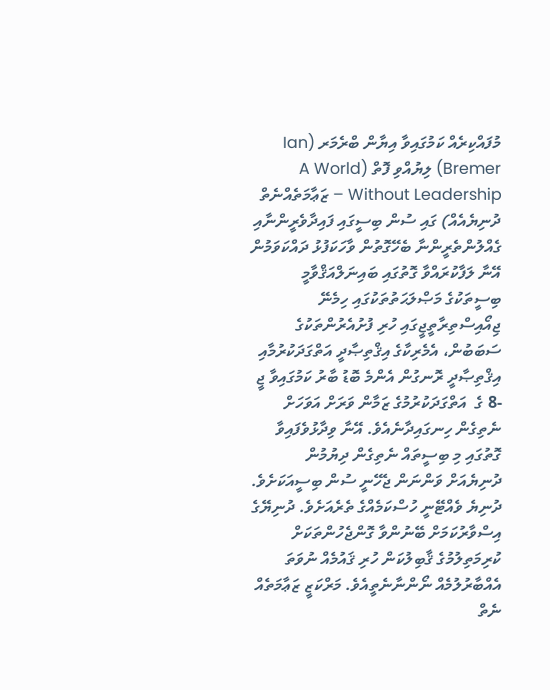މުފައްކިރެއް ކަމުގައިވާ އިޔާން ބްރެމަރ (Ian Bremer) ލިޔުއްވި ފޮތް (A World Without Leadership – ޒަޢާމަތެއްނެތް ދުނިޔެއެއް) ގައި ސުން ބިސީގައި ފައިދާވެރީންނާއި ގެއްލުންތެރީންނާ ބެހޭގޮތުން ވާހަކަފުޅު ދައްކަވަމުން އޭނާ ލަފާކުރައްވާ ގޮތުގައި ބައިނަލްއަޤްވާމީ ބިސީތަކުގެ މަޞްލަޙަތުތަކުގައި ހިމެނޭ ޖިއޯއިސްތިރާތީޖީގައި ހުރި ފުށުއެރުންތަކުގެ ސަބަބުން، އެމެރިކާގެ އިޤްތިޞާދީ އަތްގަދަކުރުމާއި އިޤްތިޞާދީ ރޮނގުން އެންމެ ބޮޑު ބާރު ކަމުގައިވާ ޖީ -8 ގެ  އަތްގަދަކުރުމުގެ ޒަމާން ވަރަށް އަވަހަށް ނެތިގެން ހިނގައިދާނެއެވެ. އޭނާ ވިދާޅުވެފައިވާ ގޮތުގައި މި ބިސީތައް ނެތިގެން ދިޔުމުން  ދުނިޔެއަށް ވަންނަން ޖެހޭނީ ސުން ބިސީއަކަށެވެ. ދުނިޔެ ވެއްޓޭނީ ހުސްކަމެއްގެ ތެރެއަށެވެ. ދުނިޔޭގެ އިސްވާރުކަމަށް ބޭނުންވާ ގޮންޖެހުންތަކަށް ކުރިމަތިލުމުގެ ޤާބިލުކަން ހުރި ޤައުމެއް ނުވަތަ އެއްބާރުލުމެއް ނޯންނާނެތީއެވެ. މަރްކަޒީ ޒަޢާމަތެއް ނެތް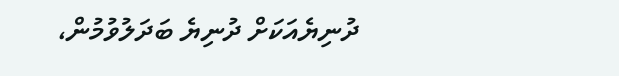ދުނިޔެއަކަށް ދުނިޔެ ބަދަލުވުމުން،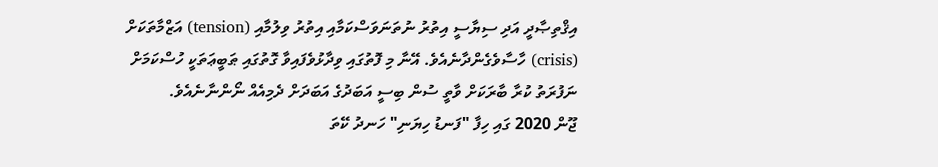އިޤްތިޞާދީ އަދި ސިޔާސީ އިތުރު ނުތަނަވަސްކަމާއި އިތުރު ވިލުމާއި (tension) އަޒްމާތަކަށް (crisis) ހާސާވެގެންދާނެއެވެ. އޭނާ މި ފޮތުގައި ވިދާޅުވެފައިވާ ގޮތުގައި ޠަބީޢަތަކީ ހުސްކަމަށް ނަފުރަތު ކުރާ ބާރަކަށް ވާތީ ސުން ބިސީ އަބަދުގެ އަބަދަށް ދެމިއެއް ނޯންނާނެއެވެ.
ޖޫން 2020 ގައި ހިފާ "ފަނޑު ހިޔަނި" ހަނދު ކޭތަ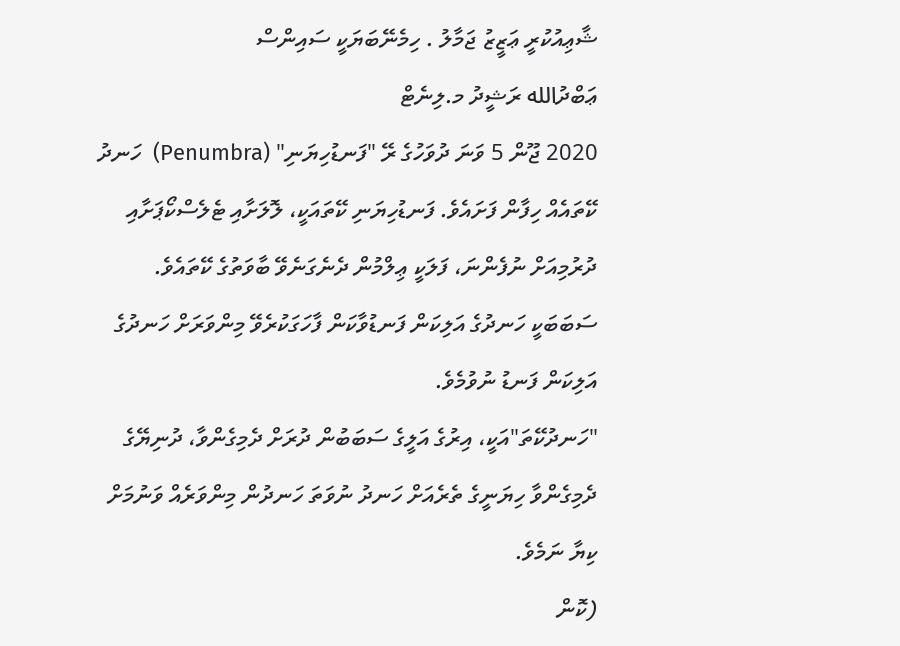ޝާޢިއުކުރީ ޢަޒީޒު ޖަމާލު . ހިމެނޭބަޔަކީ ސައިންސް
ޢަބްދުالله ރަޝީދު މ.ލިނެޓް
2020 ޖޫން 5 ވަނަ ދުވަހުގެ ރޭ "ފަނޑުހިޔަނި" (Penumbra)  ހަނދު ކޭތައެއް ހިފާން ފަށައެވެ. ފަނޑުހިޔަނި ކޭތައަކީ، ލޮލަށާއި ޓެލެސްކޯޕަށާއި ދުރުމިއަށް ނުފެންނަ، ފަލަކީ ޢިލްމުން ދެނެގަނެވޭ ބާވަތުގެ ކޭތައެވެ. ސަބަބަކީ ހަނދުގެ އަލިކަން ފަނޑުވާކަން ފާހަގަކުރެވޭ މިންވަރަށް ހަނދުގެ އަލިކަން ފަނޑު ނުވުމެވެ.
"ހަނދުކޭތަ"އަކީ، އިރުގެ އަލީގެ ސަބަބުން ދުރަށް ދެމިގެންވާ، ދުނިޔޭގެ ދެމިގެންވާ ހިޔަނީގެ ތެރެއަށް ހަނދު ނުވަތަ ހަނދުން މިންވަރެއް ވަނުމަށް ކިޔާ ނަމެވެ.
(ކޮން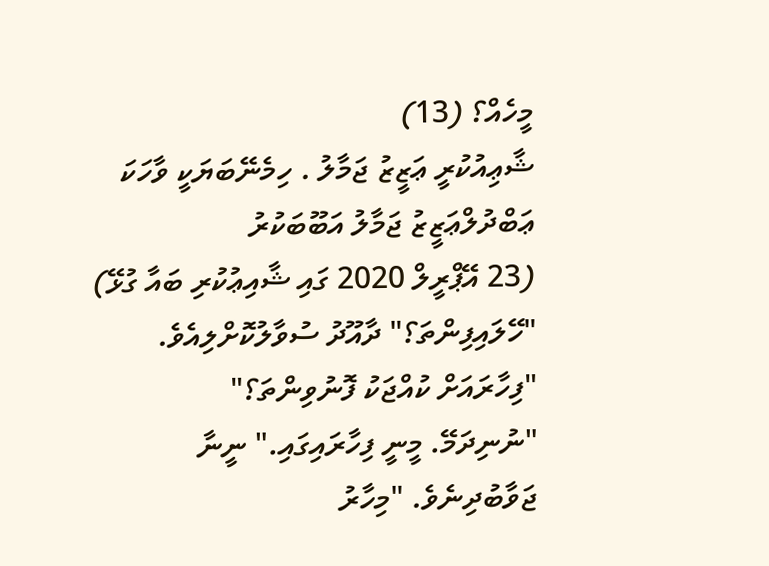މީހެއް؟ (13)
ޝާޢިއުކުރީ ޢަޒީޒު ޖަމާލު . ހިމެނޭބަޔަކީ ވާހަކަ
ޢަބްދުލްޢަޒީޒު ޖަމާލު އަބޫބަކުރު
(23 އޭޕްރީލް 2020 ގައި ޝާއިޢުކުރި ބައާ ގުޅޭ)
"ހޭލައިފިންތަ؟" ދާއޫދު ސުވާލުކޮށްލިއެވެ. "ފިހާރައަށް ކުއްޖަކު ފޮނުވިންތަ؟"
"ނުނިދަމޭ. މީނީ ފިހާރައިގައި." ނީނާ ޖަވާބުދިނެވެ. "މިހާރު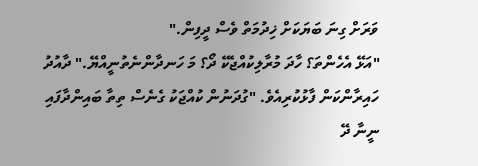ވަރަށް ގިނަ ބަޔަކަށް ޚިދުމަތް ވެސް ދީފިން."
"އަޅޭ އެހެންތަ؟ ހާދަ މުރާލިކުއްޖެކޭ ދޯ؟ މަ ހަނދާންނެތުނީއްޔޭ." ދާއުދު ހައިރާންކަން ފާޅުކުރިއެވެ. "ގުދަނުން ކުއްޖަކު ގެނެސް ތިތާ ބައިންދާފައި ނީނާ ދޭ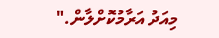މިއަދު އަރާމުކޮށްލާން."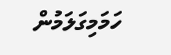ހަމަމިގަލަމުން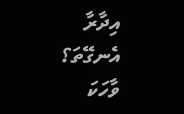އިދާރާ
އެނގޭތަ؟
ވާހަކަ